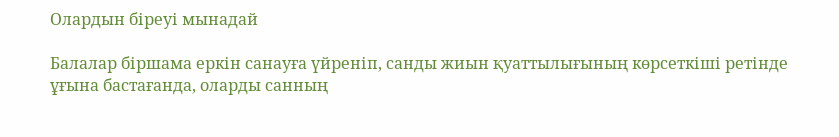Олардын біреуі мынадай

Балалар біршама еркін санауға үйреніп, санды жиын қуаттылығының көрсеткіші ретінде ұғына бастағанда, оларды санның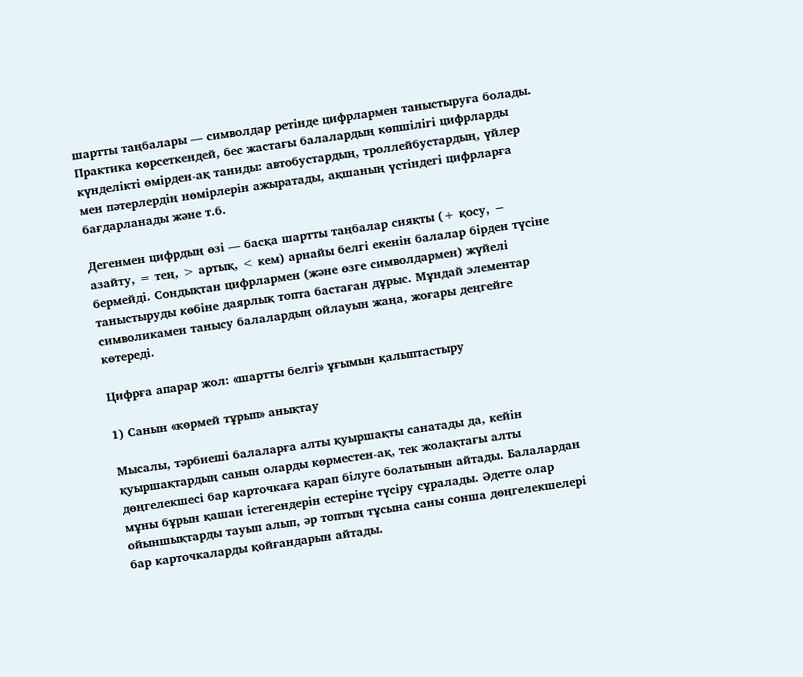шартты таңбалары — символдар ретінде цифрлармен таныстыруға болады. Практика көрсеткендей, бес жастағы балалардың көпшілігі цифрларды күнделікті өмірден-ақ таниды: автобустардың, троллейбустардың, үйлер мен пәтерлердің нөмірлерін ажыратады, ақшаның үстіндегі цифрларға бағдарланады және т.б.

Дегенмен цифрдың өзі — басқа шартты таңбалар сияқты (+ қосу, − азайту, = тең, > артық, < кем) арнайы белгі екенін балалар бірден түсіне бермейді. Сондықтан цифрлармен (және өзге символдармен) жүйелі таныстыруды көбіне даярлық топта бастаған дұрыс. Мұндай элементар символикамен танысу балалардың ойлауын жаңа, жоғары деңгейге көтереді.

Цифрға апарар жол: «шартты белгі» ұғымын қалыптастыру

1) Санын «көрмей тұрып» анықтау

Мысалы, тәрбиеші балаларға алты қуыршақты санатады да, кейін қуыршақтардың санын оларды көрместен-ақ, тек жолақтағы алты дөңгелекшесі бар карточкаға қарап білуге болатынын айтады. Балалардан мұны бұрын қашан істегендерін естеріне түсіру сұралады. Әдетте олар ойыншықтарды тауып алып, әр топтың тұсына саны сонша дөңгелекшелері бар карточкаларды қойғандарын айтады.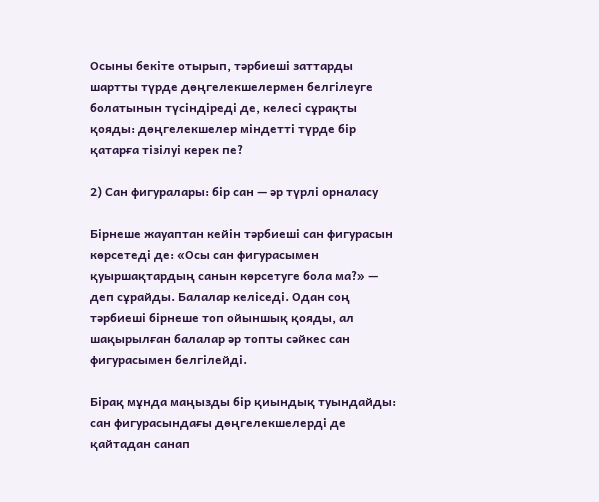Осыны бекіте отырып, тәрбиеші заттарды шартты түрде дөңгелекшелермен белгілеуге болатынын түсіндіреді де, келесі сұрақты қояды: дөңгелекшелер міндетті түрде бір қатарға тізілуі керек пе?

2) Сан фигуралары: бір сан — әр түрлі орналасу

Бірнеше жауаптан кейін тәрбиеші сан фигурасын көрсетеді де: «Осы сан фигурасымен қуыршақтардың санын көрсетуге бола ма?» — деп сұрайды. Балалар келіседі. Одан соң тәрбиеші бірнеше топ ойыншық қояды, ал шақырылған балалар әр топты сәйкес сан фигурасымен белгілейді.

Бірақ мұнда маңызды бір қиындық туындайды: сан фигурасындағы дөңгелекшелерді де қайтадан санап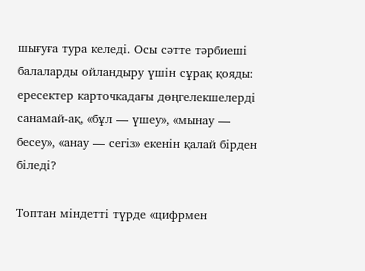шығуға тура келеді. Осы сәтте тәрбиеші балаларды ойландыру үшін сұрақ қояды: ересектер карточкадағы дөңгелекшелерді санамай-ақ, «бұл — үшеу», «мынау — бесеу», «анау — сегіз» екенін қалай бірден біледі?

Топтан міндетті түрде «цифрмен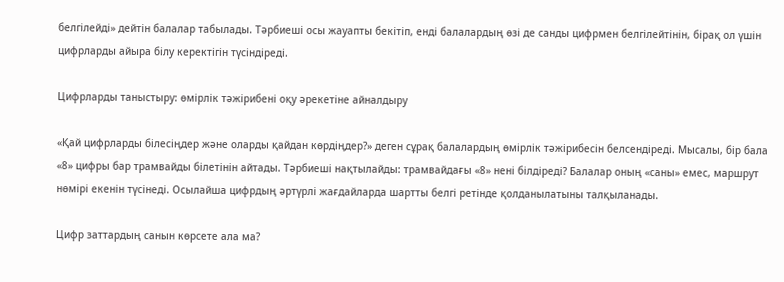белгілейді» дейтін балалар табылады. Тәрбиеші осы жауапты бекітіп, енді балалардың өзі де санды цифрмен белгілейтінін, бірақ ол үшін цифрларды айыра білу керектігін түсіндіреді.

Цифрларды таныстыру: өмірлік тәжірибені оқу әрекетіне айналдыру

«Қай цифрларды білесіңдер және оларды қайдан көрдіңдер?» деген сұрақ балалардың өмірлік тәжірибесін белсендіреді. Мысалы, бір бала «8» цифры бар трамвайды білетінін айтады. Тәрбиеші нақтылайды: трамвайдағы «8» нені білдіреді? Балалар оның «саны» емес, маршрут нөмірі екенін түсінеді. Осылайша цифрдың әртүрлі жағдайларда шартты белгі ретінде қолданылатыны талқыланады.

Цифр заттардың санын көрсете ала ма?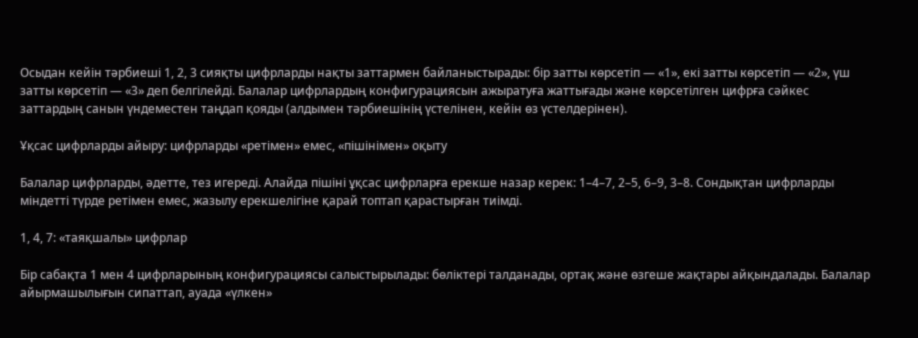Осыдан кейін тәрбиеші 1, 2, 3 сияқты цифрларды нақты заттармен байланыстырады: бір затты көрсетіп — «1», екі затты көрсетіп — «2», үш затты көрсетіп — «3» деп белгілейді. Балалар цифрлардың конфигурациясын ажыратуға жаттығады және көрсетілген цифрға сәйкес заттардың санын үндеместен таңдап қояды (алдымен тәрбиешінің үстелінен, кейін өз үстелдерінен).

Ұқсас цифрларды айыру: цифрларды «ретімен» емес, «пішінімен» оқыту

Балалар цифрларды, әдетте, тез игереді. Алайда пішіні ұқсас цифрларға ерекше назар керек: 1–4–7, 2–5, 6–9, 3–8. Сондықтан цифрларды міндетті түрде ретімен емес, жазылу ерекшелігіне қарай топтап қарастырған тиімді.

1, 4, 7: «таяқшалы» цифрлар

Бір сабақта 1 мен 4 цифрларының конфигурациясы салыстырылады: бөліктері талданады, ортақ және өзгеше жақтары айқындалады. Балалар айырмашылығын сипаттап, ауада «үлкен»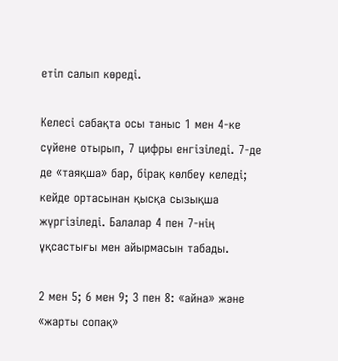етіп салып көреді.

Келесі сабақта осы таныс 1 мен 4-ке сүйене отырып, 7 цифры енгізіледі. 7-де де «таяқша» бар, бірақ көлбеу келеді; кейде ортасынан қысқа сызықша жүргізіледі. Балалар 4 пен 7-нің ұқсастығы мен айырмасын табады.

2 мен 5; 6 мен 9; 3 пен 8: «айна» және «жарты сопақ»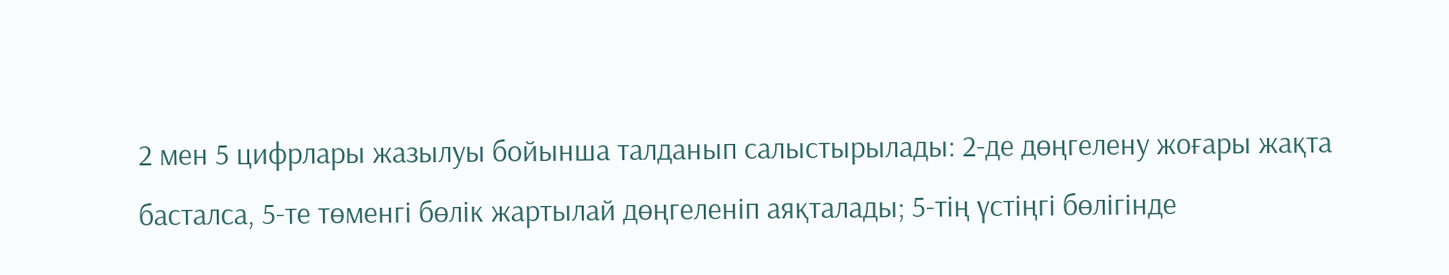2 мен 5 цифрлары жазылуы бойынша талданып салыстырылады: 2-де дөңгелену жоғары жақта басталса, 5-те төменгі бөлік жартылай дөңгеленіп аяқталады; 5-тің үстіңгі бөлігінде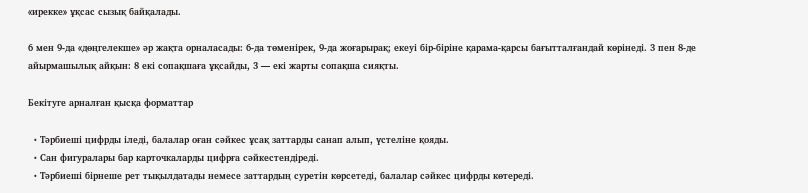«ирекке» ұқсас сызық байқалады.

6 мен 9-да «дөңгелекше» әр жақта орналасады: 6-да төменірек, 9-да жоғарырақ; екеуі бір-біріне қарама-қарсы бағытталғандай көрінеді. 3 пен 8-де айырмашылық айқын: 8 екі сопақшаға ұқсайды, 3 — екі жарты сопақша сияқты.

Бекітуге арналған қысқа форматтар

  • Тәрбиеші цифрды іледі, балалар оған сәйкес ұсақ заттарды санап алып, үстеліне қояды.
  • Сан фигуралары бар карточкаларды цифрға сәйкестендіреді.
  • Тәрбиеші бірнеше рет тықылдатады немесе заттардың суретін көрсетеді, балалар сәйкес цифрды көтереді.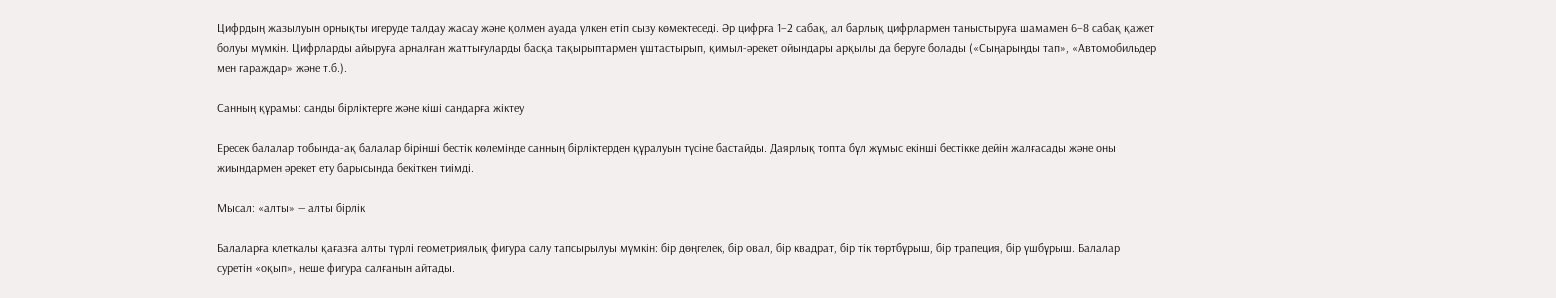Цифрдың жазылуын орнықты игеруде талдау жасау және қолмен ауада үлкен етіп сызу көмектеседі. Әр цифрға 1–2 сабақ, ал барлық цифрлармен таныстыруға шамамен 6–8 сабақ қажет болуы мүмкін. Цифрларды айыруға арналған жаттығуларды басқа тақырыптармен ұштастырып, қимыл-әрекет ойындары арқылы да беруге болады («Сыңарыңды тап», «Автомобильдер мен гараждар» және т.б.).

Санның құрамы: санды бірліктерге және кіші сандарға жіктеу

Ересек балалар тобында-ақ балалар бірінші бестік көлемінде санның бірліктерден құралуын түсіне бастайды. Даярлық топта бұл жұмыс екінші бестікке дейін жалғасады және оны жиындармен әрекет ету барысында бекіткен тиімді.

Мысал: «алты» — алты бірлік

Балаларға клеткалы қағазға алты түрлі геометриялық фигура салу тапсырылуы мүмкін: бір дөңгелек, бір овал, бір квадрат, бір тік төртбұрыш, бір трапеция, бір үшбұрыш. Балалар суретін «оқып», неше фигура салғанын айтады.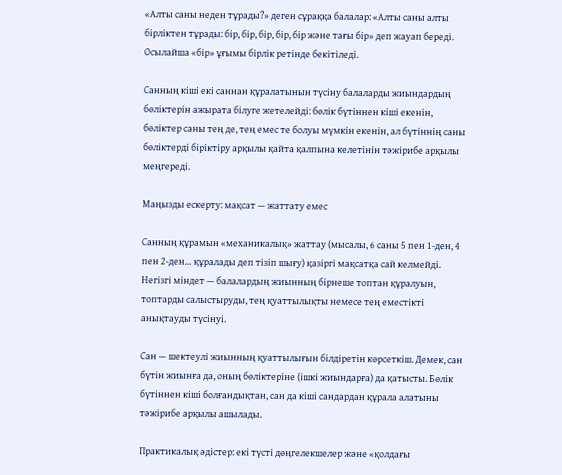«Алты саны неден тұрады?» деген сұраққа балалар: «Алты саны алты бірліктен тұрады: бір, бір, бір, бір, бір және тағы бір» деп жауап береді. Осылайша «бір» ұғымы бірлік ретінде бекітіледі.

Санның кіші екі саннан құралатынын түсіну балаларды жиындардың бөліктерін ажырата білуге жетелейді: бөлік бүтіннен кіші екенін, бөліктер саны тең де, тең емес те болуы мүмкін екенін, ал бүтіннің саны бөліктерді біріктіру арқылы қайта қалпына келетінін тәжірибе арқылы меңгереді.

Маңызды ескерту: мақсат — жаттату емес

Санның құрамын «механикалық» жаттау (мысалы, 6 саны 5 пен 1-ден, 4 пен 2-ден… құралады деп тізіп шығу) қазіргі мақсатқа сай келмейді. Негізгі міндет — балалардың жиынның бірнеше топтан құралуын, топтарды салыстыруды, тең қуаттылықты немесе тең еместікті анықтауды түсінуі.

Сан — шектеулі жиынның қуаттылығын білдіретін көрсеткіш. Демек, сан бүтін жиынға да, оның бөліктеріне (ішкі жиындарға) да қатысты. Бөлік бүтіннен кіші болғандықтан, сан да кіші сандардан құрала алатыны тәжірибе арқылы ашылады.

Практикалық әдістер: екі түсті дөңгелекшелер және «қолдағы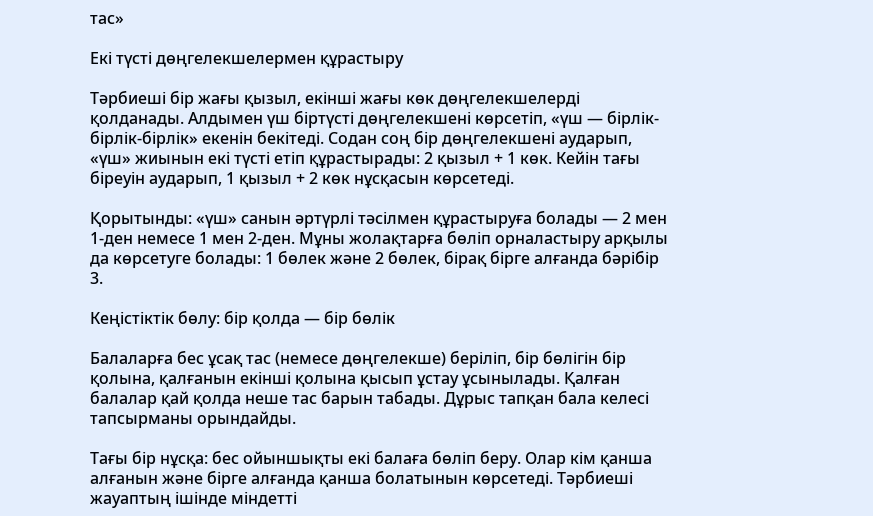тас»

Екі түсті дөңгелекшелермен құрастыру

Тәрбиеші бір жағы қызыл, екінші жағы көк дөңгелекшелерді қолданады. Алдымен үш біртүсті дөңгелекшені көрсетіп, «үш — бірлік-бірлік-бірлік» екенін бекітеді. Содан соң бір дөңгелекшені аударып, «үш» жиынын екі түсті етіп құрастырады: 2 қызыл + 1 көк. Кейін тағы біреуін аударып, 1 қызыл + 2 көк нұсқасын көрсетеді.

Қорытынды: «үш» санын әртүрлі тәсілмен құрастыруға болады — 2 мен 1-ден немесе 1 мен 2-ден. Мұны жолақтарға бөліп орналастыру арқылы да көрсетуге болады: 1 бөлек және 2 бөлек, бірақ бірге алғанда бәрібір 3.

Кеңістіктік бөлу: бір қолда — бір бөлік

Балаларға бес ұсақ тас (немесе дөңгелекше) беріліп, бір бөлігін бір қолына, қалғанын екінші қолына қысып ұстау ұсынылады. Қалған балалар қай қолда неше тас барын табады. Дұрыс тапқан бала келесі тапсырманы орындайды.

Тағы бір нұсқа: бес ойыншықты екі балаға бөліп беру. Олар кім қанша алғанын және бірге алғанда қанша болатынын көрсетеді. Тәрбиеші жауаптың ішінде міндетті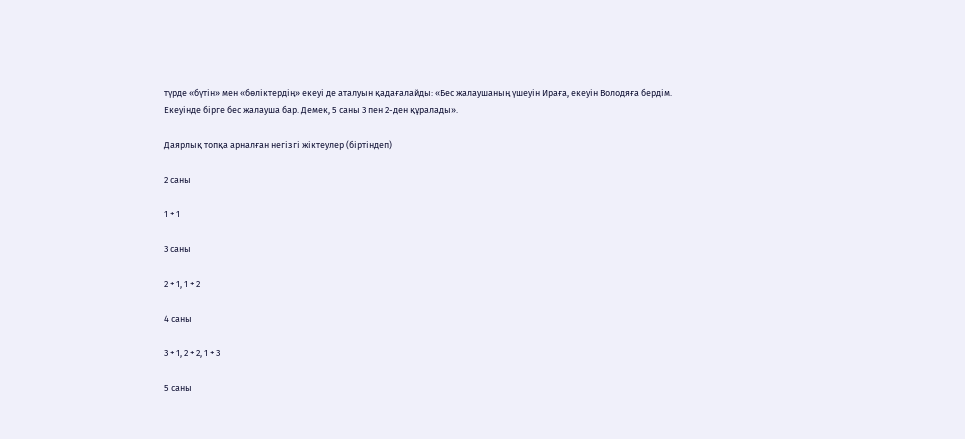түрде «бүтін» мен «бөліктердің» екеуі де аталуын қадағалайды: «Бес жалаушаның үшеуін Ираға, екеуін Володяға бердім. Екеуінде бірге бес жалауша бар. Демек, 5 саны 3 пен 2-ден құралады».

Даярлық топқа арналған негізгі жіктеулер (біртіндеп)

2 саны

1 + 1

3 саны

2 + 1, 1 + 2

4 саны

3 + 1, 2 + 2, 1 + 3

5 саны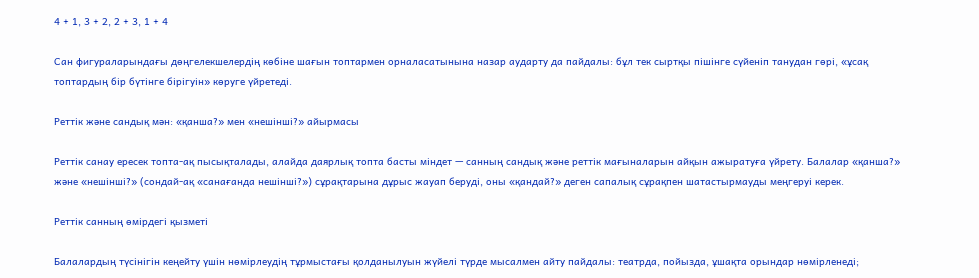4 + 1, 3 + 2, 2 + 3, 1 + 4

Сан фигураларындағы дөңгелекшелердің көбіне шағын топтармен орналасатынына назар аударту да пайдалы: бұл тек сыртқы пішінге сүйеніп танудан гөрі, «ұсақ топтардың бір бүтінге бірігуін» көруге үйретеді.

Реттік және сандық мән: «қанша?» мен «нешінші?» айырмасы

Реттік санау ересек топта-ақ пысықталады, алайда даярлық топта басты міндет — санның сандық және реттік мағыналарын айқын ажыратуға үйрету. Балалар «қанша?» және «нешінші?» (сондай-ақ «санағанда нешінші?») сұрақтарына дұрыс жауап беруді, оны «қандай?» деген сапалық сұрақпен шатастырмауды меңгеруі керек.

Реттік санның өмірдегі қызметі

Балалардың түсінігін кеңейту үшін нөмірлеудің тұрмыстағы қолданылуын жүйелі түрде мысалмен айту пайдалы: театрда, пойызда, ұшақта орындар нөмірленеді;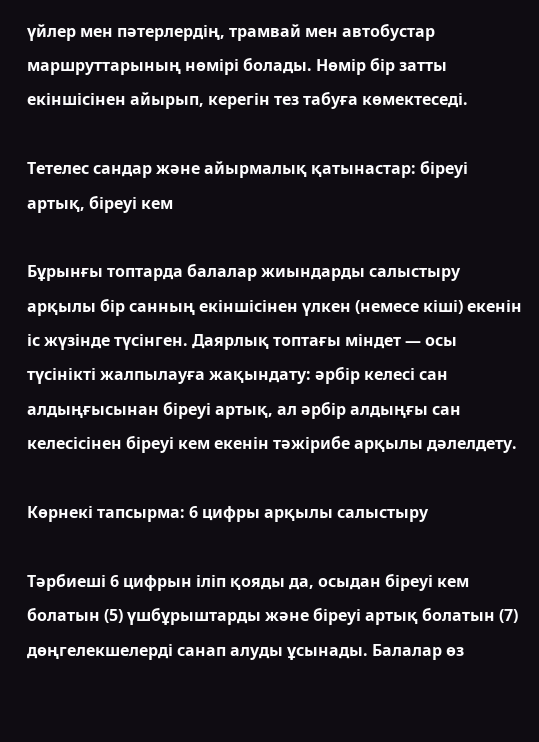үйлер мен пәтерлердің, трамвай мен автобустар маршруттарының нөмірі болады. Нөмір бір затты екіншісінен айырып, керегін тез табуға көмектеседі.

Тетелес сандар және айырмалық қатынастар: біреуі артық, біреуі кем

Бұрынғы топтарда балалар жиындарды салыстыру арқылы бір санның екіншісінен үлкен (немесе кіші) екенін іс жүзінде түсінген. Даярлық топтағы міндет — осы түсінікті жалпылауға жақындату: әрбір келесі сан алдыңғысынан біреуі артық, ал әрбір алдыңғы сан келесісінен біреуі кем екенін тәжірибе арқылы дәлелдету.

Көрнекі тапсырма: 6 цифры арқылы салыстыру

Тәрбиеші 6 цифрын іліп қояды да, осыдан біреуі кем болатын (5) үшбұрыштарды және біреуі артық болатын (7) дөңгелекшелерді санап алуды ұсынады. Балалар өз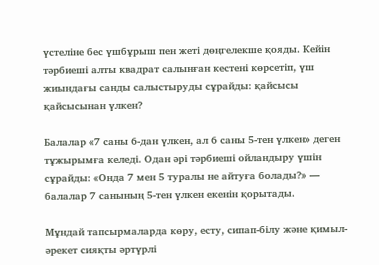үстеліне бес үшбұрыш пен жеті дөңгелекше қояды. Кейін тәрбиеші алты квадрат салынған кестені көрсетіп, үш жиындағы санды салыстыруды сұрайды: қайсысы қайсысынан үлкен?

Балалар «7 саны 6-дан үлкен, ал 6 саны 5-тен үлкен» деген тұжырымға келеді. Одан әрі тәрбиеші ойландыру үшін сұрайды: «Онда 7 мен 5 туралы не айтуға болады?» — балалар 7 санының 5-тен үлкен екенін қорытады.

Мұндай тапсырмаларда көру, есту, сипап-білу және қимыл-әрекет сияқты әртүрлі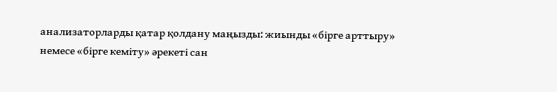анализаторларды қатар қолдану маңызды: жиынды «бірге арттыру» немесе «бірге кеміту» әрекеті сан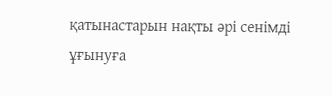қатынастарын нақты әрі сенімді ұғынуға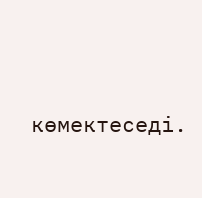көмектеседі.